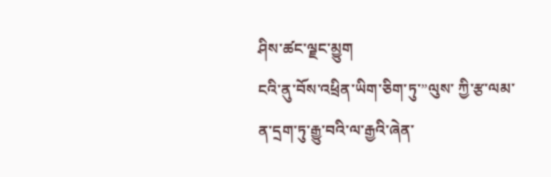ཤིས་ཚང་ལྗང་མྱུག
ངའི་ནུ་བོས་འཕྲིན་ཡིག་ཅིག་ཏུ་”ལུས་ ཀྱི་རྩ་ལམ་ན་དྲག་ཏུ་རྒྱུ་བའི་ལ་རྒྱའི་ཞེན་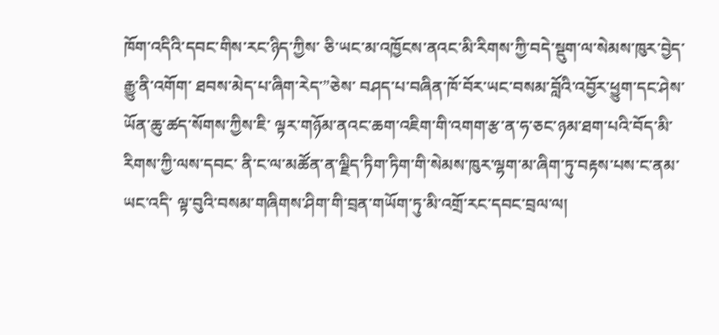ཁོག་འདིའི་དབང་གིས་རང་ཉིད་ཀྱིས་ ཅི་ཡང་མ་འཁྱོངས་ནའང་མི་རིགས་ཀྱི་བདེ་སྡུག་ལ་སེམས་ཁུར་བྱེད་རྒྱུ་ནི་འགོག་ ཐབས་མེད་པ་ཞིག་རེད་”ཅེས་ བཤད་པ་བཞིན་ཁོ་བོར་ཡང་བསམ་བློའི་འབྱོར་ཕྱུག་དང་ཤེས་ཡོན་ཆུ་ཚད་སོགས་ཀྱིས་ཇི་ ལྟར་གཉོམ་ནའང་ཆག་འཇིག་གི་འགག་རྩ་ན་ཧ་ཅང་ཉམ་ཐག་པའི་བོད་མི་རིགས་ཀྱི་ལས་དབང་ ནི་ང་ལ་མཚོན་ན་ལྗིད་ཏིག་ཏིག་གི་སེམས་ཁུར་ལྷག་མ་ཞིག་ཏུ་བརྟས་པས་ང་ནམ་ཡང་འདི་ ལྟ་བུའི་བསམ་གཞིགས་ཤིག་གི་བྲན་གཡོག་ཏུ་མི་འགྲོ་རང་དབང་བྲལ་ལ།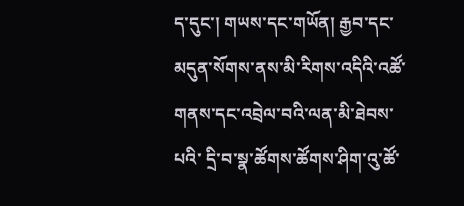ད་དུང་། གཡས་དང་གཡོན། རྒྱབ་དང་མདུན་སོགས་ནས་མི་རིགས་འདིའི་འཚོ་གནས་དང་འབྲེལ་བའི་ལན་མི་ཐེབས་པའི་ དྲི་བ་སྣ་ཚོགས་ཚོགས་ཤིག་འུ་ཚོ་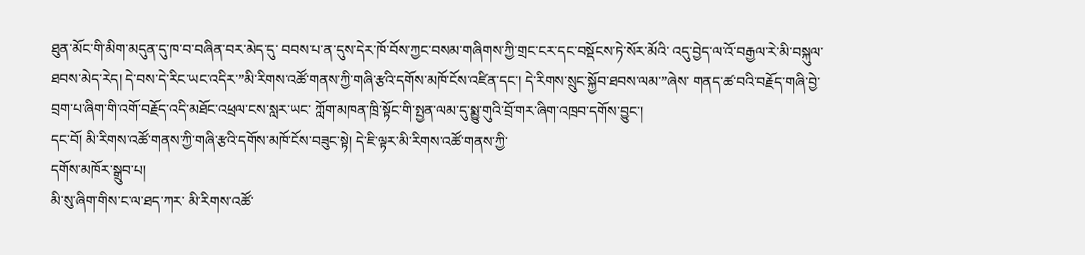ཐུན་མོང་གི་མིག་མདུན་དུ་ཁ་བ་བཞིན་བར་མེད་དུ་ བབས་པ་ན་དུས་དེར་ཁོ་བོས་ཀྱང་བསམ་གཞིགས་ཀྱི་གྲང་ངར་དང་བསྡོངས་ཏེ་སོར་མོའི་ འདུ་བྱེད་ལ་འོ་བརྒྱལ་རེ་མི་བསྐུལ་ཐབས་མེད་རེད། དེ་བས་དེ་རིང་ཡང་འདིར་”མི་རིགས་འཚོ་གནས་ཀྱི་གཞི་རྩའི་དགོས་མཁོ་ངོས་འཛིན་དང་། དེ་རིགས་སྲུང་སྐྱོབ་ཐབས་ལམ་”ཞེས་ གནད་ཚ་བའི་བརྗོད་གཞི་བྱེ་བྲག་པ་ཞིག་གི་འགོ་བརྗོད་འདི་མཐོང་འཕྲལ་ངས་སླར་ཡང་ ཀློག་མཁན་ཁྲི་སྟོང་གི་སྤྱན་ལམ་དུ་སྨྱུ་གུའི་བྲོ་གར་ཞིག་འཁྲབ་དགོས་བྱུང་།
དང་བོ། མི་རིགས་འཚོ་གནས་ཀྱི་གཞི་རྩའི་དགོས་མཁོ་ངོས་བཟུང་སྟེ། དེ་ཇི་ལྟར་མི་རིགས་འཚོ་གནས་ཀྱི་
དགོས་མཁོར་སྒྲུབ་པ།
མི་སུ་ཞིག་གིས་ང་ལ་ཐད་ཀར་ མི་རིགས་འཚོ་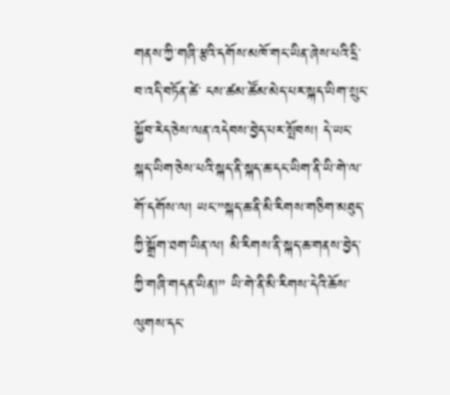གནས་ཀྱི་གཞི་རྩའི་དགོས་མཁོ་གང་ཡིན་ཞེས་པའི་དྲི་བ་འདི་བཏོན་ཚེ་ ངས་ཚམ་ཚོམ་མེད་པར་སྐད་ཡིག་སྲུང་སྐྱོབ་རེད་ཅེས་ལན་འདེབས་བྱེད་པར་སྤོབས། དེ་ཡང་སྐད་ཡིག་ཅེས་པའི་སྐད་ནི་སྐད་ཆ་དང་ཡིག་ནི་ཡི་གེ་ལ་གོ་དགོས་ལ། ཡང་”སྐད་ཆ་ནི་མི་རིགས་གཅིག་མཐུད་ཀྱི་སྒྲོག་ཐག་ཡིན་ལ། མི་རིགས་ནི་སྐད་ཆ་གནས་བྱེད་ཀྱི་གཞི་གདན་ཡིན།” ཡི་གེ་ནི་མི་རིགས་དེའི་ཆོས་ལུགས་དང་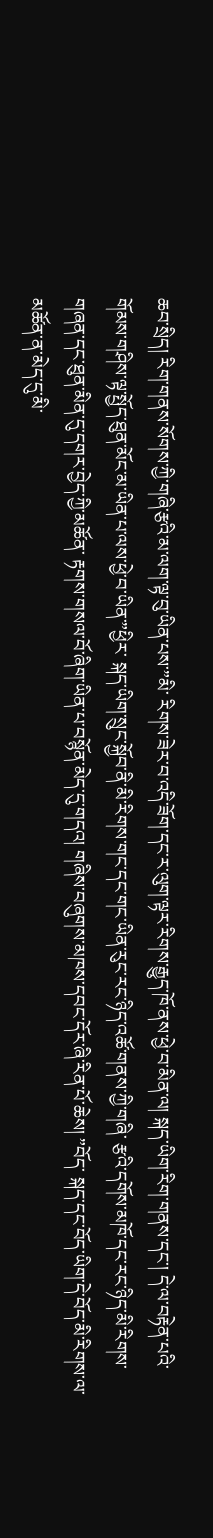ཆབ་སྲིད། རིག་གནས་སོགས་ཀྱི་གཞི་རྩའི་མ་ལག་ལྟ་བུ་ཡིན་པས་”མི་ རིགས་ཟེར་བ་འདི་ཟོག་དང་ར་ལུག་ལྟར་རིགས་རྒྱུད་ཁོ་ནས་ཕྱེ་བ་མིན་ལ། སྐད་ཡིག་རིག་གནས་དང་། དེ་ལ་བརྟེན་པའི་གོམས་གཤིས་ལྟ་སྤྱོད་ཐུན་མོང་མ་ཡིན་པ་ལས་ཕྱེ་བ་ཡིན་”ཕྱིར་ སྐད་ཡིག་སྲུང་སྐྱོབ་ནི་མི་རིགས་གང་དང་གང་ཡིན་རུང་རང་ཉིད་འཚོ་གནས་ཀྱི་གཞི་ རྩའི་དགོས་མཁོ་དང་རང་ཉིད་མི་རིགས་གཞན་དང་ཐུན་མིན་དུ་དགར་བྱེད་ཀྱི་མཚོན་ རྟགས་གསལ་བོ་ཞིག་ཡིན་པ་བསྙོན་མེད་དུ་གདའ། གཞིས་བཞུགས་མཁས་དབང་དོར་ཞི་རིན་པོ་ཆེས། ”བོད་ སྐད་དང་བོད་ཡིག་དེ་བོད་མི་རིགས་ལ་མཚོན་ན་མེད་དུ་མི་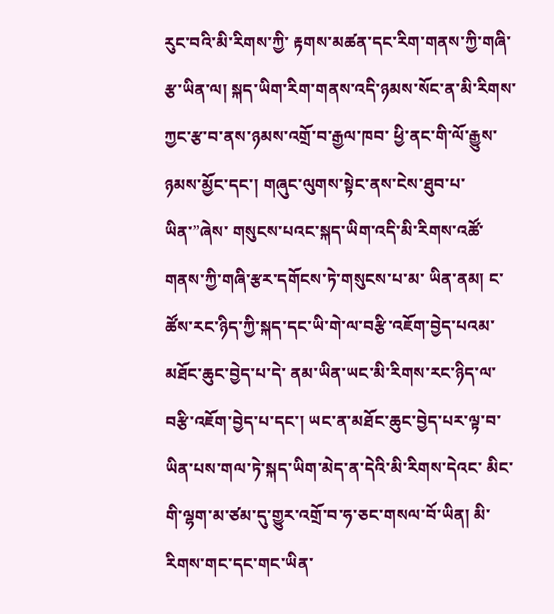རུང་བའི་མི་རིགས་ཀྱི་ རྟགས་མཚན་དང་རིག་གནས་ཀྱི་གཞི་རྩ་ཡིན་ལ། སྐད་ཡིག་རིག་གནས་འདི་ཉམས་སོང་ན་མི་རིགས་ཀྱང་རྩ་བ་ནས་ཉམས་འགྲོ་བ་རྒྱལ་ཁབ་ ཕྱི་ནང་གི་ལོ་རྒྱུས་ཉམས་མྱོང་དང་། གཞུང་ལུགས་སྟེང་ནས་ངེས་ཐུབ་པ་ཡིན་”ཞེས་ གསུངས་པའང་སྐད་ཡིག་འདི་མི་རིགས་འཚོ་གནས་ཀྱི་གཞི་རྩར་དགོངས་ཏེ་གསུངས་པ་མ་ ཡིན་ནམ། ང་ཚོས་རང་ཉིད་ཀྱི་སྐད་དང་ཡི་གེ་ལ་བརྩི་འཇོག་བྱེད་པའམ་མཐོང་ཆུང་བྱེད་པ་དེ་ ནམ་ཡིན་ཡང་མི་རིགས་རང་ཉིད་ལ་བརྩི་འཇོག་བྱེད་པ་དང་། ཡང་ན་མཐོང་ཆུང་བྱེད་པར་ལྟ་བ་ཡིན་པས་གལ་ཏེ་སྐད་ཡིག་མེད་ན་དེའི་མི་རིགས་དེའང་ མིང་གི་ལྷག་མ་ཙམ་དུ་གྱུར་འགྲོ་བ་ཧ་ཅང་གསལ་བོ་ཡིན། མི་རིགས་གང་དང་གང་ཡིན་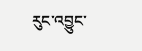རུང་འབྱུང་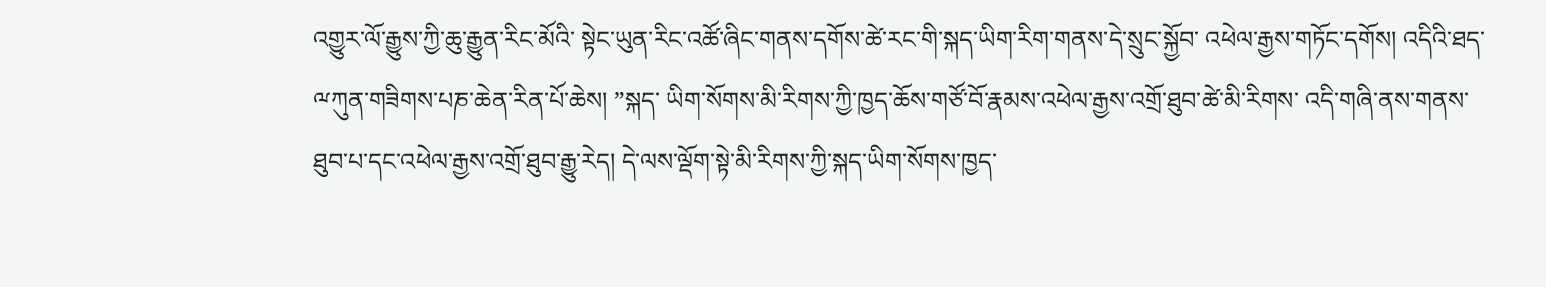འགྱུར་ལོ་རྒྱུས་ཀྱི་ཆུ་རྒྱུན་རིང་མོའི་ སྟེང་ཡུན་རིང་འཚོ་ཞིང་གནས་དགོས་ཚེ་རང་གི་སྐད་ཡིག་རིག་གནས་དེ་སྲུང་སྐྱོབ་ འཕེལ་རྒྱས་གཏོང་དགོས། འདིའི་ཐད་ྋཀུན་གཟིགས་པཎ་ཆེན་རིན་པོ་ཆེས། ”སྐད་ ཡིག་སོགས་མི་རིགས་ཀྱི་ཁྱད་ཆོས་གཙོ་བོ་རྣམས་འཕེལ་རྒྱས་འགྲོ་ཐུབ་ཚེ་མི་རིགས་ འདི་གཞི་ནས་གནས་ཐུབ་པ་དང་འཕེལ་རྒྱས་འགྲོ་ཐུབ་རྒྱུ་རེད། དེ་ལས་ལྡོག་སྟེ་མི་རིགས་ཀྱི་སྐད་ཡིག་སོགས་ཁྱད་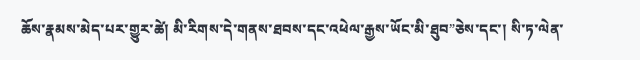ཆོས་རྣམས་མེད་པར་གྱུར་ཚེ། མི་རིགས་དེ་གནས་ཐབས་དང་འཕེལ་རྒྱས་ཡོང་མི་ཐུབ”ཅེས་དང་། སི་ཏ་ལེན་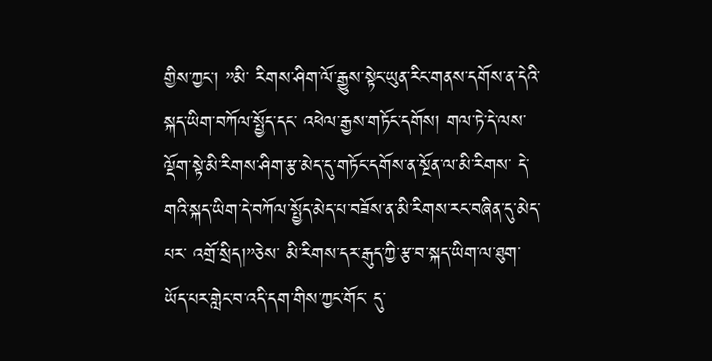གྱིས་ཀྱང་། ”མི་ རིགས་ཤིག་ལོ་རྒྱུས་སྟེང་ཡུན་རིང་གནས་དགོས་ན་དེའི་སྐད་ཡིག་བཀོལ་སྤྱོད་དང་ འཕེལ་རྒྱས་གཏོང་དགོས། གལ་ཏེ་དེ་ལས་ལྡོག་སྟེ་མི་རིགས་ཤིག་རྩ་མེད་དུ་གཏོང་དགོས་ན་སྔོན་ལ་མི་རིགས་ དེ་གའི་སྐད་ཡིག་དེ་བཀོལ་སྤྱོད་མེད་པ་བཟོས་ན་མི་རིགས་རང་བཞིན་དུ་མེད་པར་ འགྲོ་སྲིད།”ཅེས་ མི་རིགས་དར་རྒུད་ཀྱི་རྩ་བ་སྐད་ཡིག་ལ་ཐུག་ཡོད་པར་གླེང་བ་འདི་དག་གིས་ཀྱང་གོང་ དུ་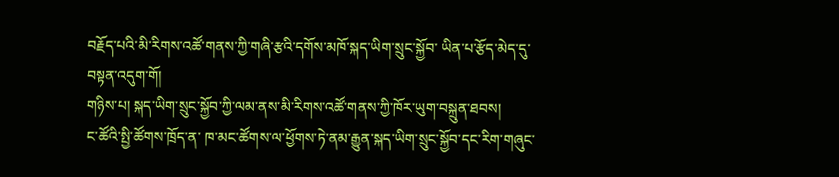བརྗོད་པའི་མི་རིགས་འཚོ་གནས་ཀྱི་གཞི་རྩའི་དགོས་མཁོ་སྐད་ཡིག་སྲུང་སྐྱོབ་ ཡིན་པ་རྩོད་མེད་དུ་བསྟན་འདུག་གོ།
གཉིས་པ། སྐད་ཡིག་སྲུང་སྐྱོབ་ཀྱི་ལམ་ནས་མི་རིགས་འཚོ་གནས་ཀྱི་ཁོར་ཡུག་བསྐྲུན་ཐབས།
ང་ཚོའི་སྤྱི་ཚོགས་ཁྲོད་ན་ ཁ་མང་ཚོགས་ལ་ཕྱོགས་ཏེ་ནམ་རྒྱུན་སྐད་ཡིག་སྲུང་སྐྱོབ་དང་རིག་གཞུང་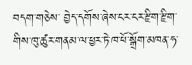བདག་གཅེས་ བྱེད་དགོས་ཞེས་ངར་ངར་རྫིག་རྫིག་གིས་ཁུ་ཚུར་གནམ་ལ་ཕྱར་ཏེ་ཁ་ཕོ་སྒྲོག་མཁན་ཧ་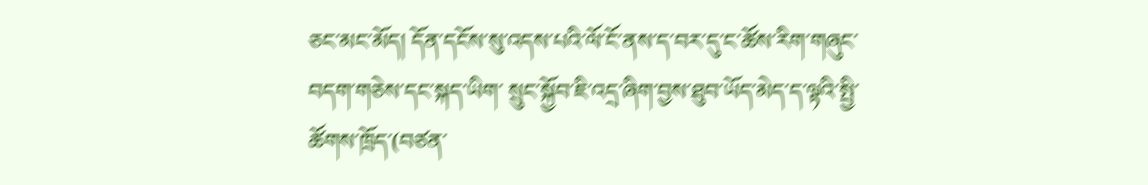ཅང་མང་མོད། དོན་དངོས་སུ་འདས་པའི་ལོ་ངོ་ནས་ད་བར་དུ་ང་ཚོས་རིག་གཞུང་བདག་གཅེས་དང་སྐད་ཡིག་ སྲུང་སྐྱོབ་ཇི་འདྲ་ཞིག་བྱས་ཐུབ་ཡོད་མེད་ད་ལྟའི་སྤྱི་ཚོགས་ཁྲོད་(བཙན་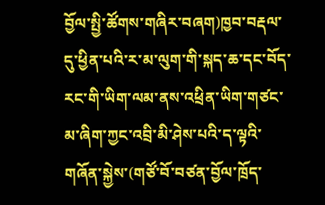བྱོལ་སྤྱི་ཚོགས་གཞིར་བཞག)ཁྱབ་བརྡལ་དུ་ཕྱིན་པའི་ར་མ་ལུག་གི་སྐད་ཆ་དང་བོད་རང་གི་ཡིག་ལམ་ནས་འཕྲིན་ཡིག་གཙང་མ་ཞིག་ཀྱང་འབྲི་མི་ཤེས་པའི་ད་ལྟའི་གཞོན་སྐྱེས་(གཙོ་བོ་བཙན་བྱོལ་ཁྲོད་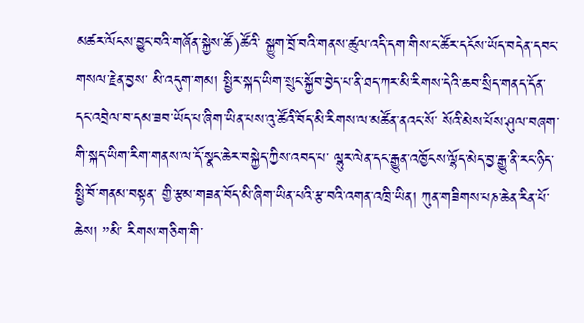མཚར་ལོངས་བྱུང་བའི་གཞོན་སྐྱེས་ཚོ)ཚོའི་ སྐྱུག་བྲོ་བའི་གནས་ཚུལ་འདི་དག་གིས་ང་ཚོར་དངོས་ཡོད་བདེན་དབང་གསལ་རྗེན་བྱས་ མི་འདུག་གམ། སྤྱིར་སྐད་ཡིག་སྲུང་སྐྱོབ་བྱེད་པ་ནི་ཐད་ཀར་མི་རིགས་དེའི་ཆབ་སྲིད་གནད་དོན་ དང་འབྲེལ་བ་དམ་ཟབ་ཡོད་པ་ཞིག་ཡིན་པས་འུ་ཚོའི་བོད་མི་རིགས་ལ་མཚོན་ནའང་སོ་ སོའི་མེས་པོས་ཤུལ་བཞག་གི་སྐད་ཡིག་རིག་གནས་ལ་དོ་སྣང་ཆེར་བསྐྱེད་ཀྱིས་འབད་པ་ ལྷུར་ལེན་དང་རྒྱུན་འཁྱོངས་ལྷོད་མེད་བྱ་རྒྱུ་ནི་རང་ཉིད་སྤྱི་བོ་གནམ་བསྟན་ གྱི་རྩམ་གཟན་བོད་མི་ཞིག་ཡིན་པའི་རྩ་བའི་འགན་འཁྲི་ཡིན། ཀུན་གཟིགས་པཎ་ཆེན་རིན་པོ་ཆེས། ”མི་ རིགས་གཅིག་གི་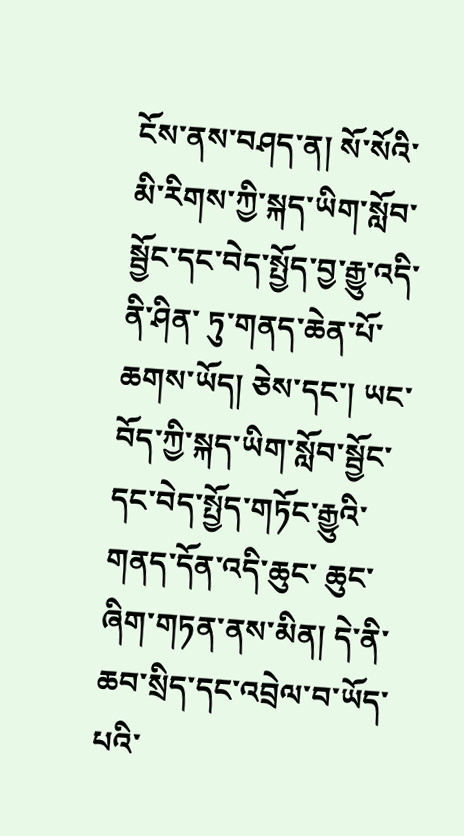ངོས་ནས་བཤད་ན། སོ་སོའི་མི་རིགས་ཀྱི་སྐད་ཡིག་སློབ་སྦྱོང་དང་བེད་སྤྱོད་བྱ་རྒྱུ་འདི་ནི་ཤིན་ ཏུ་གནད་ཆེན་པོ་ཆགས་ཡོད། ཅེས་དང་། ཡང་བོད་ཀྱི་སྐད་ཡིག་སློབ་སྦྱོང་དང་བེད་སྤྱོད་གཏོང་རྒྱུའི་གནད་དོན་འདི་ཆུང་ ཆུང་ཞིག་གཏན་ནས་མིན། དེ་ནི་ཆབ་སྲིད་དང་འབྲེལ་བ་ཡོད་པའི་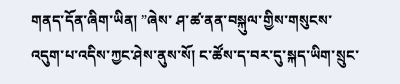གནད་དོན་ཞིག་ཡིན། ”ཞེས་ ཤ་ཚ་ནན་བསྐུལ་གྱིས་གསུངས་འདུག་པ་འདིས་ཀྱང་ཤེས་ནུས་སོ། ང་ཚོས་ད་བར་དུ་སྐད་ཡིག་སྲུང་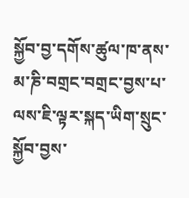སྐྱོབ་བྱ་དགོས་ཚུལ་ཁ་ནས་མ་ཎི་བགྲང་བགྲང་བྱས་པ་ ལས་ཇི་ལྟར་སྐད་ཡིག་སྲུང་སྐྱོབ་བྱས་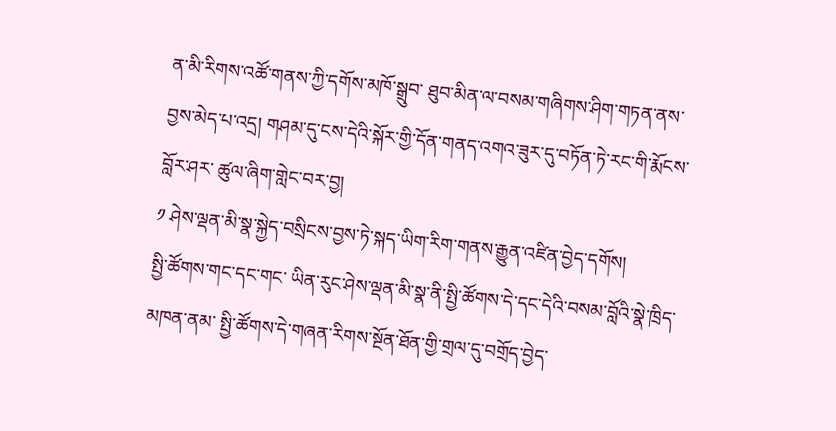ན་མི་རིགས་འཚོ་གནས་ཀྱི་དགོས་མཁོ་སྒྲུབ་ ཐུབ་མིན་ལ་བསམ་གཞིགས་ཤིག་གཏན་ནས་བྱས་མེད་པ་འདྲ། གཤམ་དུ་ངས་དེའི་སྐོར་གྱི་དོན་གནད་འགའ་ཟུར་དུ་བཏོན་ཏེ་རང་གི་རྨོངས་བློར་ཤར་ ཚུལ་ཞིག་གླེང་བར་བྱ།
༡ ཤེས་ལྡན་མི་སྣ་སྐྱེད་བསྲིངས་བྱས་ཏེ་སྐད་ཡིག་རིག་གནས་རྒྱུན་འཛིན་བྱེད་དགོས།
སྤྱི་ཚོགས་གང་དང་གང་ ཡིན་རུང་ཤེས་ལྡན་མི་སྣ་ནི་སྤྱི་ཚོགས་དེ་དང་དེའི་བསམ་བློའི་སྣེ་ཁྲིད་མཁན་ནམ་ སྤྱི་ཚོགས་དེ་གཞན་རིགས་སྔོན་ཐོན་གྱི་གྲལ་དུ་བགྲོད་བྱེད་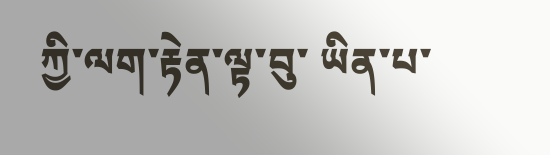ཀྱི་ལག་རྟེན་ལྟ་བུ་ ཡིན་པ་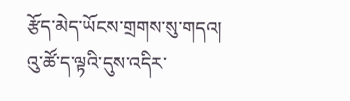རྩོད་མེད་ཡོངས་གྲགས་སུ་གདའ། འུ་ཚོ་ད་ལྟའི་དུས་འདིར་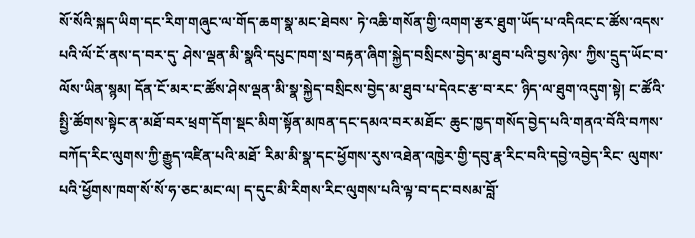སོ་སོའི་སྐད་ཡིག་དང་རིག་གཞུང་ལ་གོད་ཆག་སྣ་མང་ཐེབས་ ཏེ་འཆི་གསོན་གྱི་འགག་རྩར་ཐུག་ཡོད་པ་འདིའང་ང་ཚོས་འདས་པའི་ལོ་ངོ་ནས་ད་བར་དུ་ ཤེས་ལྡན་མི་སྣའི་དཔུང་ཁག་སྲ་བརྟན་ཞིག་སྐྱེད་བསྲིངས་བྱེད་མ་ཐུབ་པའི་བྱས་ཉེས་ ཀྱིས་དྲུད་ཡོང་བ་ལོས་ཡིན་སྙམ། དོན་ངོ་མར་ང་ཚོས་ཤེས་ལྡན་མི་སྣ་སྐྱེད་བསྲིངས་བྱེད་མ་ཐུབ་པ་དེའང་རྩ་བ་རང་ ཉིད་ལ་ཐུག་འདུག་སྟེ། ང་ཚོའི་སྤྱི་ཚོགས་སྟེང་ན་མཐོ་བར་ཕྲག་དོག་སྡང་མིག་སྟོན་མཁན་དང་དམའ་བར་མཐོང་ ཆུང་ཁྱད་གསོད་བྱེད་པའི་གནའ་བོའི་བཀས་བཀོད་རིང་ལུགས་ཀྱི་རྒྱུད་འཛིན་པའི་མཐོ་ རིམ་མི་སྣ་དང་ཕྱོགས་རུས་འཐེན་འཁྱེར་གྱི་དབུ་རྣ་རིང་བའི་དབྱེ་འབྱེད་རིང་ ལུགས་པའི་ཕྱོགས་ཁག་སོ་སོ་ཧ་ཅང་མང་ལ། ད་དུང་མི་རིགས་རིང་ལུགས་པའི་ལྟ་བ་དང་བསམ་བློ་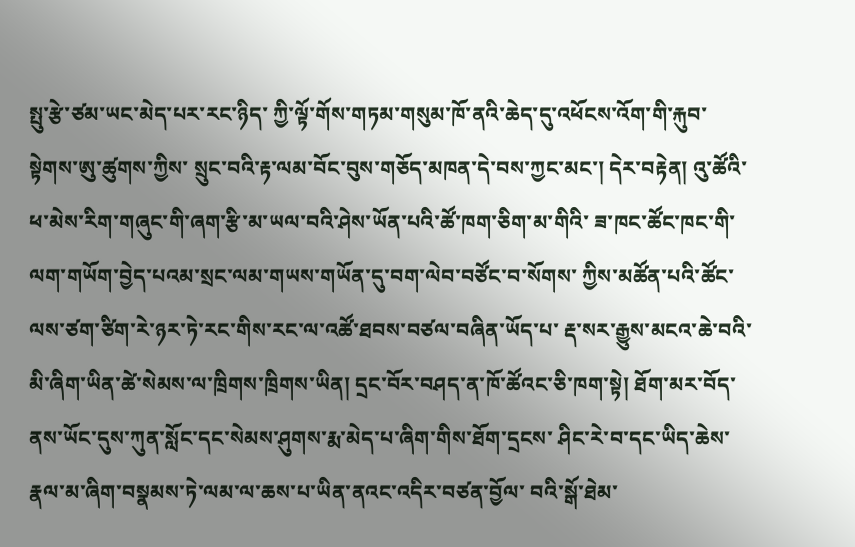སྤུ་རྩེ་ཙམ་ཡང་མེད་པར་རང་ཉིད་ ཀྱི་ལྟོ་གོས་གཏམ་གསུམ་ཁོ་ནའི་ཆེད་དུ་འཕོངས་འོག་གི་རྐུབ་སྟེགས་ཨུ་ཚུགས་ཀྱིས་ སྲུང་བའི་རྟ་ལམ་བོང་བུས་གཅོད་མཁན་དེ་བས་ཀྱང་མང་། དེར་བརྟེན། འུ་ཚོའི་ཕ་མེས་རིག་གཞུང་གི་ཞག་རྩི་མ་ཡལ་བའི་ཤེས་ཡོན་པའི་ཚོ་ཁག་ཅིག་མ་གིའི་ ཟ་ཁང་ཚོང་ཁང་གི་ལག་གཡོག་བྱེད་པའམ་སྲང་ལམ་གཡས་གཡོན་དུ་བག་ལེབ་བཙོང་བ་སོགས་ ཀྱིས་མཚོན་པའི་ཚོང་ལས་ཙག་ཙིག་རེ་ཉར་ཏེ་རང་གིས་རང་ལ་འཚོ་ཐབས་བཙལ་བཞིན་ཡོད་པ་ རྡ་སར་རྒྱུས་མངའ་ཆེ་བའི་མི་ཞིག་ཡིན་ཚེ་སེམས་ལ་ཁྲིགས་ཁྲིགས་ཡིན། དྲང་བོར་བཤད་ན་ཁོ་ཚོའང་ཅི་ཁག་སྟེ། ཐོག་མར་བོད་ནས་ཡོང་དུས་ཀུན་སློང་དང་སེམས་ཤུགས་རྨ་མེད་པ་ཞིག་གིས་ཐོག་དྲངས་ ཤིང་རེ་བ་དང་ཡིད་ཆེས་རྣལ་མ་ཞིག་བསྣམས་ཏེ་ལམ་ལ་ཆས་པ་ཡིན་ནའང་འདིར་བཙན་བྱོལ་ བའི་སྒོ་ཐེམ་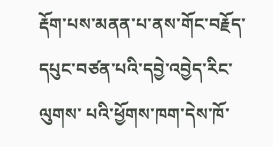རྡོག་པས་མནན་པ་ནས་གོང་བརྗོད་དཔུང་བཙན་པའི་དབྱེ་འབྱེད་རིང་ལུགས་ པའི་ཕྱོགས་ཁག་དེས་ཁོ་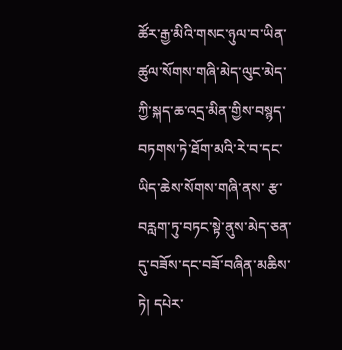ཚོར་རྒྱ་མིའི་གསང་ཉུལ་བ་ཡིན་ཚུལ་སོགས་གཞི་མེད་ལུང་མེད་ ཀྱི་སྐད་ཆ་འདྲ་མིན་གྱིས་བསྙད་བཏགས་ཏེ་ཐོག་མའི་རེ་བ་དང་ཡིད་ཆེས་སོགས་གཞི་ནས་ རྩ་བརླག་ཏུ་བཏང་སྟེ་ནུས་མེད་ཅན་དུ་བཟོས་དང་བཟོ་བཞིན་མཆིས་ཏེ། དཔེར་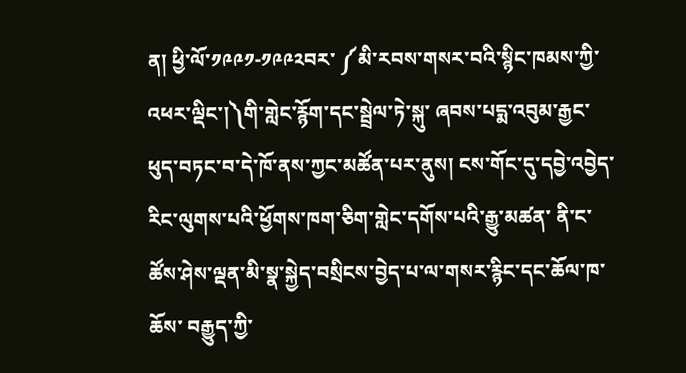ན། ཕྱི་ལོ་༡༩༩༡-༡༩༩༢བར་ ༼མི་རབས་གསར་བའི་སྙིང་ཁམས་ཀྱི་འཕར་ལྡིང་།༽གི་གླེང་རྙོག་དང་སྦྲེལ་ཏེ་སྐུ་ ཞབས་པདྨ་འབུམ་རྒྱང་ཕུད་བཏང་བ་དེ་ཁོ་ནས་ཀྱང་མཚོན་པར་ནུས། ངས་གོང་དུ་དབྱེ་འབྱེད་རིང་ལུགས་པའི་ཕྱོགས་ཁག་ཅིག་གླེང་དགོས་པའི་རྒྱུ་མཚན་ ནི་ང་ཚོས་ཤེས་ལྡན་མི་སྣ་སྐྱེད་བསྲིངས་བྱེད་པ་ལ་གསར་རྙིང་དང་ཆོལ་ཁ་ཆོས་ བརྒྱུད་ཀྱི་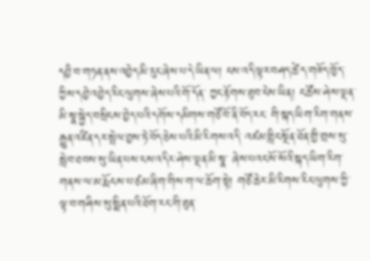དབྱཻ་བ་གཏན་ནས་འབྱེད་མི་རུང་ཞེས་པ་དེ་ཡིན་ལ། ངས་འདི་ལྟར་བཤད་ཚེ་ད་གཟོད་ཁྱོད་ཀྱིས་དབྱེ་འབྱེད་རིང་ལུགས་ཞེས་པའི་གོ་དོན་ ཀྱང་རྟོགས་ཐུབ་ངེས་ཡིན། ང་ཚོས་ཤེས་ལྡན་མི་སྣ་སྐྱེད་བསྲིངས་བྱེད་པའི་དགོས་དམིགས་གཙོ་བོ་ནི་བོད་རང་ གི་སྐད་ཡིག་རིག་གནས་རྒྱུན་འཛིན་དར་སྤེལ་བྱས་ཏེ་བོད་ཅེས་པའི་མི་རིགས་འདི་ འཛམ་གླིང་སྔོན་ཐོན་གྱི་གྲས་སུ་སླེབ་ཐབས་སུ་ཡིན་པས་ངས་འདིར་ཤེས་ལྡན་མི་སྣ་ ཞེས་པའང་སོ་སོའི་སྐད་ཡིག་རིག་གནས་ལ་མ་རྨོངས་པ་ཙམ་ཞིག་གིས་ག་ལ་ཆོག་སྟེ། གཙོ་ཆེར་མི་རིགས་རིང་ལུགས་ཀྱི་ལྟ་བ་གཤིས་སུ་སྨིན་པའི་ཐོག་རང་གི་ཐུན་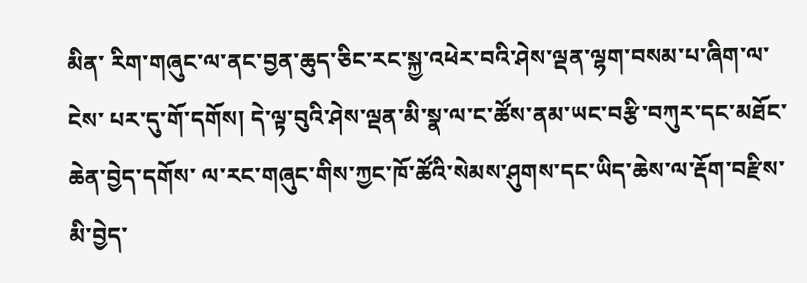མིན་ རིག་གཞུང་ལ་ནང་བྱན་ཆུད་ཅིང་རང་སྐྱ་འཕེར་བའི་ཤེས་ལྡན་ལྷག་བསམ་པ་ཞིག་ལ་ངེས་ པར་དུ་གོ་དགོས། དེ་ལྟ་བུའི་ཤེས་ལྡན་མི་སྣ་ལ་ང་ཚོས་ནམ་ཡང་བརྩི་བཀུར་དང་མཐོང་ཆེན་བྱེད་དགོས་ ལ་རང་གཞུང་གིས་ཀྱང་ཁོ་ཚོའི་སེམས་ཤུགས་དང་ཡིད་ཆེས་ལ་རྡོག་བརྫིས་མི་བྱེད་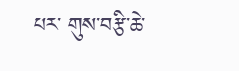པར་ གུས་བརྩི་ཆེ་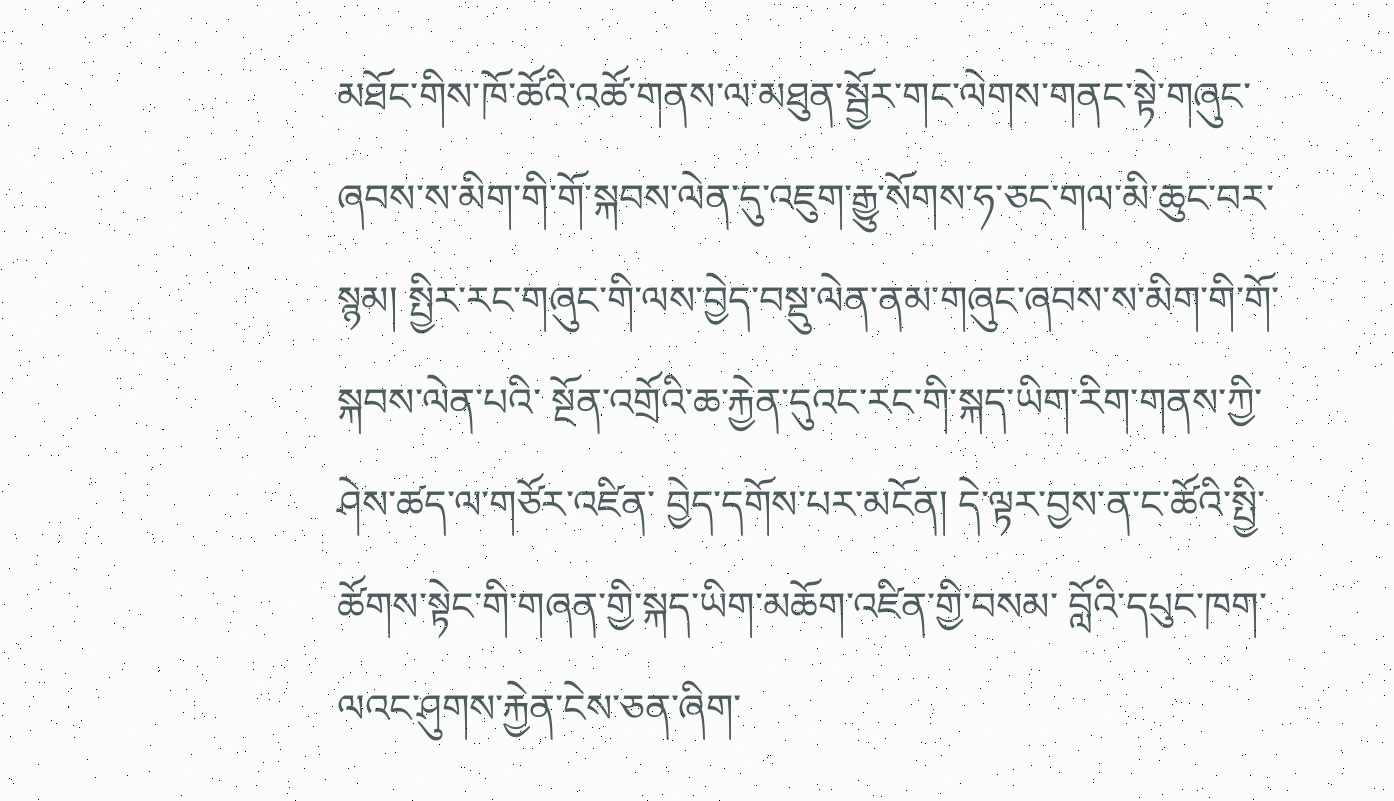མཐོང་གིས་ཁོ་ཚོའི་འཚོ་གནས་ལ་མཐུན་སྦྱོར་གང་ལེགས་གནང་སྟེ་གཞུང་ ཞབས་ས་མིག་གི་གོ་སྐབས་ལེན་དུ་འཇུག་རྒྱུ་སོགས་ཧ་ཅང་གལ་མི་ཆུང་བར་སྙམ། སྤྱིར་རང་གཞུང་གི་ལས་བྱེད་བསྡུ་ལེན་ནམ་གཞུང་ཞབས་ས་མིག་གི་གོ་སྐབས་ལེན་པའི་ སྔོན་འགྲོའི་ཆ་རྐྱེན་དུའང་རང་གི་སྐད་ཡིག་རིག་གནས་ཀྱི་ཤེས་ཚད་ལ་གཙོར་འཛིན་ བྱེད་དགོས་པར་མངོན། དེ་ལྟར་བྱས་ན་ང་ཚོའི་སྤྱི་ཚོགས་སྟེང་གི་གཞན་གྱི་སྐད་ཡིག་མཆོག་འཛིན་གྱི་བསམ་ བློའི་དཔུང་ཁག་ལའང་ཤུགས་རྐྱེན་ངེས་ཅན་ཞིག་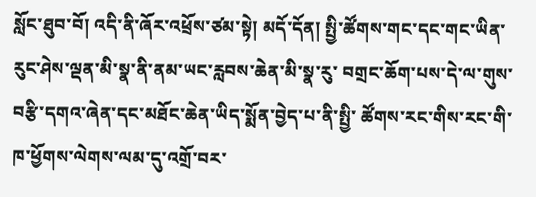སློང་ཐུབ་བོ། འདི་ནི་ཞོར་འཕྲོས་ཙམ་སྟེ། མདོ་དོན། སྤྱི་ཚོགས་གང་དང་གང་ཡིན་རུང་ཤེས་ལྡན་མི་སྣ་ནི་ནམ་ཡང་རླབས་ཆེན་མི་སྣ་རུ་ བགྲང་ཆོག་པས་དེ་ལ་གུས་བརྩི་དགའ་ཞེན་དང་མཐོང་ཆེན་ཡིད་སྨོན་བྱེད་པ་ནི་སྤྱི་ ཚོགས་རང་གིས་རང་གི་ཁ་ཕྱོགས་ལེགས་ལམ་དུ་འགྲོ་བར་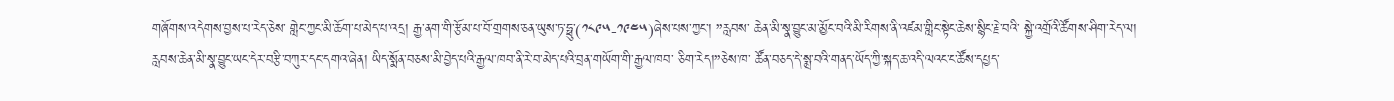གཞོགས་འདེགས་བྱས་པ་རེད་ཅེས་ གླེང་ཀྱང་མི་ཆོག་པ་མེད་པ་འདྲ། རྒྱ་ནག་གི་རྩོམ་པ་བོ་གྲགས་ཅན་ཡུས་ཏ་ཧྥུ་(༡༨༩༥-༡༩༤༥)ཞེས་པས་ཀྱང་། ”རླབས་ ཆེན་མི་སྣ་བྱུང་མ་མྱོང་བའི་མི་རིགས་ནི་འཛམ་གླིང་སྟེང་ཆེས་སྙིང་རྗེ་བའི་ སྐྱེ་འགྲོའི་ཚོགས་ཤིག་རེད་ལ། རླབས་ཆེན་མི་སྣ་བྱུང་ཡང་དེར་བརྩི་བཀུར་དང་དགའ་ཞེན། ཡིད་སྨོན་བཅས་མི་བྱེད་པའི་རྒྱལ་ཁབ་ནི་རེ་བ་མེད་པའི་བྲན་གཡོག་གི་རྒྱལ་ཁབ་ ཅིག་རེད།”ཅེས་ཁ་ ཚོན་བཅད་དེ་སྨྲ་བའི་གནད་ཡོད་ཀྱི་སྐད་ཆ་འདི་ལའང་ང་ཚོས་དཔྱད་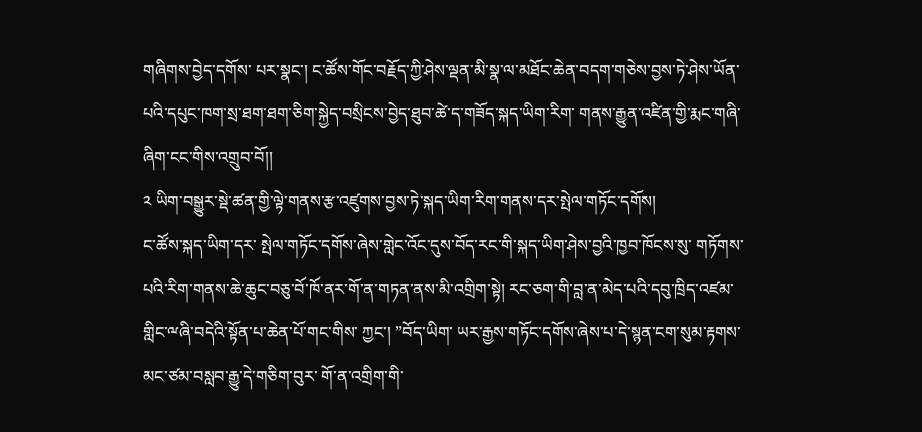གཞིགས་བྱེད་དགོས་ པར་སྣང་། ང་ཚོས་གོང་བརྗོད་ཀྱི་ཤེས་ལྡན་མི་སྣ་ལ་མཐོང་ཆེན་བདག་གཅེས་བྱས་ཏེ་ཤེས་ཡོན་ པའི་དཔུང་ཁག་སྲ་ཐག་ཐག་ཅིག་སྐྱེད་བསྲིངས་བྱེད་ཐུབ་ཚེ་ད་གཟོད་སྐད་ཡིག་རིག་ གནས་རྒྱུན་འཛིན་གྱི་རྨང་གཞི་ཞིག་ངང་གིས་འགྲུབ་བོ།།
༢ ཡིག་བསྒྱུར་སྡེ་ཚན་གྱི་ལྟེ་གནས་རྩ་འཛུགས་བྱས་ཏེ་སྐད་ཡིག་རིག་གནས་དར་སྤེལ་གཏོང་དགོས།
ང་ཚོས་སྐད་ཡིག་དར་ སྤེལ་གཏོང་དགོས་ཞེས་གླེང་འོང་དུས་བོད་རང་གི་སྐད་ཡིག་ཤེས་བྱའི་ཁྱབ་ཁོངས་སུ་ གཏོགས་པའི་རིག་གནས་ཆེ་ཆུང་བཅུ་བོ་ཁོ་ནར་གོ་ན་གཏན་ནས་མི་འགྲིག་སྟེ། རང་ཅག་གི་བླ་ན་མེད་པའི་དབུ་ཁྲིད་འཛམ་གླིང་ྋཞི་བདེའི་སྟོན་པ་ཆེན་པོ་གང་གིས་ ཀྱང་། ”བོད་ཡིག་ ཡར་རྒྱས་གཏོང་དགོས་ཞེས་པ་དེ་སྙན་ངག་སུམ་རྟགས་མང་ཙམ་བསླབ་རྒྱུ་དེ་གཅིག་བུར་ གོ་ན་འགྲིག་གི་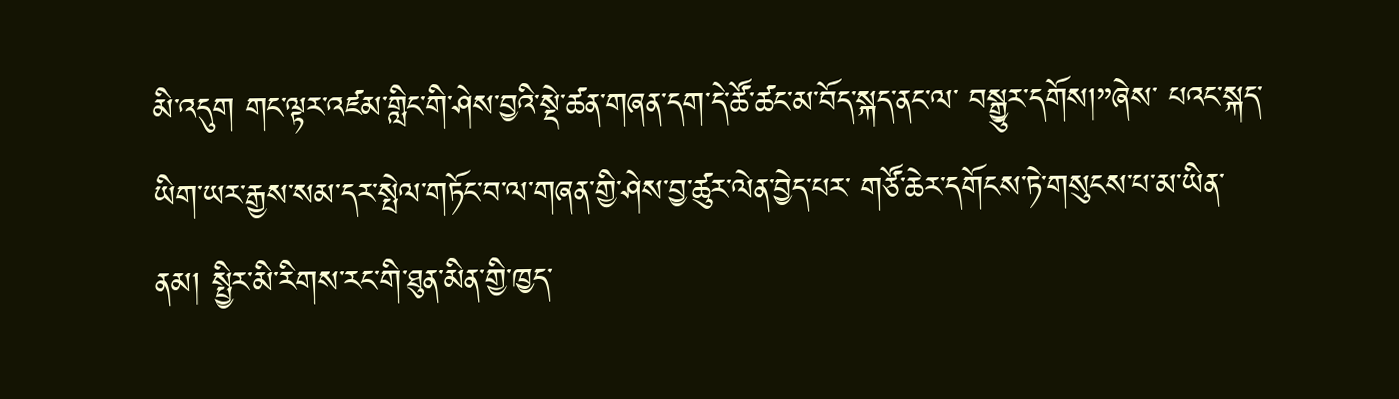མི་འདུག གང་ལྟར་འཛམ་གླིང་གི་ཤེས་བྱའི་སྡེ་ཚན་གཞན་དག་དེ་ཚོ་ཚང་མ་བོད་སྐད་ནང་ལ་ བསྒྱུར་དགོས།”ཞེས་ པའང་སྐད་ཡིག་ཡར་རྒྱས་སམ་དར་སྤེལ་གཏོང་བ་ལ་གཞན་གྱི་ཤེས་བྱ་ཚུར་ལེན་བྱེད་པར་ གཙོ་ཆེར་དགོངས་ཏེ་གསུངས་པ་མ་ཡིན་ནམ། སྤྱིར་མི་རིགས་རང་གི་ཐུན་མིན་གྱི་ཁྱད་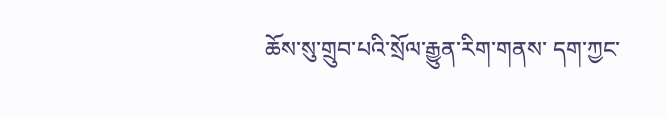ཆོས་སུ་གྲུབ་པའི་སྲོལ་རྒྱུན་རིག་གནས་ དག་ཀྱང་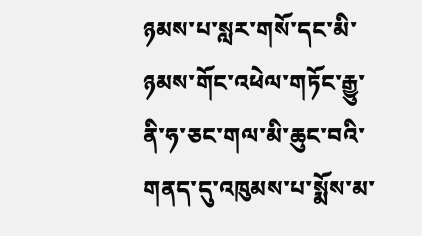ཉམས་པ་སླར་གསོ་དང་མི་ཉམས་གོང་འཕེལ་གཏོང་རྒྱུ་ནི་ཧ་ཅང་གལ་མི་ཆུང་བའི་ གནད་དུ་འཁུམས་པ་སྨོས་མ་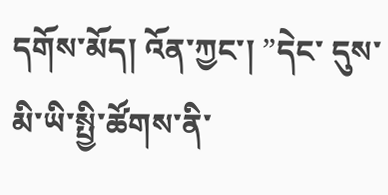དགོས་མོད། འོན་ཀྱང་། ”དེང་ དུས་མི་ཡི་སྤྱི་ཚོགས་ནི་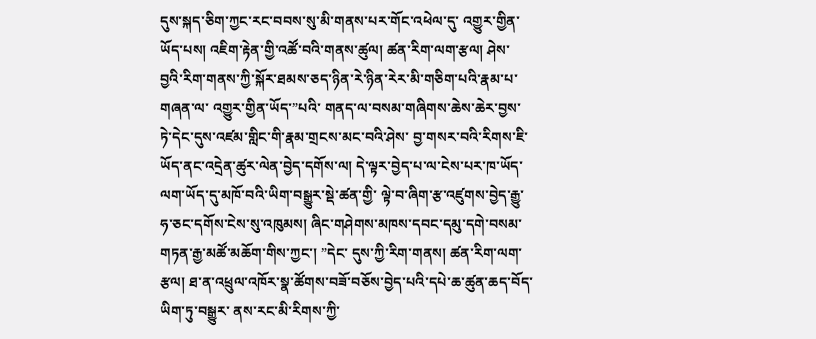དུས་སྐད་ཅིག་ཀྱང་རང་བབས་སུ་མི་གནས་པར་གོང་འཕེལ་དུ་ འགྱུར་གྱིན་ཡོད་པས། འཇིག་རྟེན་གྱི་འཚོ་བའི་གནས་ཚུལ། ཚན་རིག་ལག་རྩལ། ཤེས་བྱའི་རིག་གནས་ཀྱི་སྐོར་ཐམས་ཅད་ཉིན་རེ་ཉིན་རེར་མི་གཅིག་པའི་རྣམ་པ་གཞན་ལ་ འགྱུར་གྱིན་ཡོད་”པའི་ གནད་ལ་བསམ་གཞིགས་ཆེས་ཆེར་བྱས་ཏེ་དེང་དུས་འཛམ་གླིང་གི་རྣམ་གྲངས་མང་བའི་ཤེས་ བྱ་གསར་བའི་རིགས་ཇི་ཡོད་ནང་འདྲེན་ཚུར་ལེན་བྱེད་དགོས་ལ། དེ་ལྟར་བྱེད་པ་ལ་ངེས་པར་ཁ་ཡོད་ལག་ཡོད་དུ་མཁོ་བའི་ཡིག་བསྒྱུར་སྡེ་ཚན་གྱི་ ལྟེ་བ་ཞིག་རྩ་འཛུགས་བྱེད་རྒྱུ་ཧ་ཅང་དགོས་ངེས་སུ་འཁུམས། ཞིང་གཤེགས་མཁས་དབང་དམུ་དགེ་བསམ་གཏན་རྒྱ་མཚོ་མཆོག་གིས་ཀྱང་། ”དེང་ དུས་ཀྱི་རིག་གནས། ཚན་རིག་ལག་རྩལ། ཐ་ན་འཕྲུལ་འཁོར་སྣ་ཚོགས་བཟོ་བཅོས་བྱེད་པའི་དཔེ་ཆ་ཚུན་ཆད་བོད་ཡིག་ཏུ་བསྒྱུར་ ནས་རང་མི་རིགས་ཀྱི་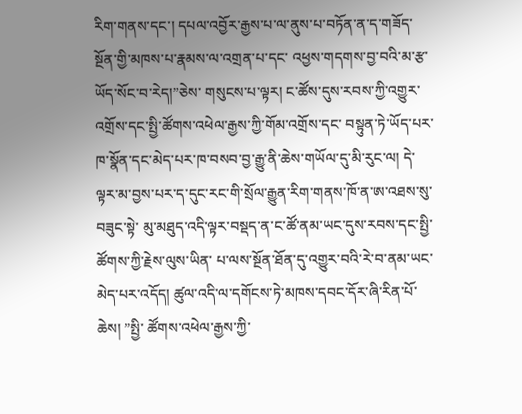རིག་གནས་དང་། དཔལ་འབྱོར་རྒྱས་པ་ལ་ནུས་པ་བཏོན་ན་ད་གཟོད་སྔོན་གྱི་མཁས་པ་རྣམས་ལ་འགྲན་པ་དང་ འཕྱས་གདགས་བྱ་བའི་མ་རྩ་ཡོད་སོང་བ་རེད།”ཅེས་ གསུངས་པ་ལྟར། ང་ཚོས་དུས་རབས་ཀྱི་འགྱུར་འགྲོས་དང་སྤྱི་ཚོགས་འཕེལ་རྒྱས་ཀྱི་གོམ་འགྲོས་དང་ བསྟུན་ཏེ་ཡོད་པར་ཁ་སྣོན་དང་མེད་པར་ཁ་བསབ་བྱ་རྒྱུ་ནི་ཆེས་གཡོལ་དུ་མི་རུང་ལ། དེ་ལྟར་མ་བྱས་པར་ད་དུང་རང་གི་སྲོལ་རྒྱུན་རིག་གནས་ཁོ་ན་ཨ་འཐས་སུ་བཟུང་སྟེ་ མུ་མཐུད་འདི་ལྟར་བསྡད་ན་ང་ཚོ་ནམ་ཡང་དུས་རབས་དང་སྤྱི་ཚོགས་ཀྱི་རྗེས་ལུས་ཡིན་ པ་ལས་སྔོན་ཐོན་དུ་འགྱུར་བའི་རེ་བ་ནམ་ཡང་མེད་པར་འདོད། ཚུལ་འདི་ལ་དགོངས་ཏེ་མཁས་དབང་དོར་ཞི་རིན་པོ་ཆེས། ”སྤྱི་ ཚོགས་འཕེལ་རྒྱས་ཀྱི་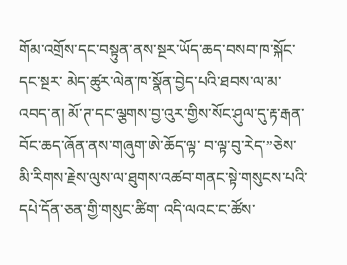གོམ་འགྲོས་དང་བསྟུན་ནས་སྔར་ཡོད་ཆད་བསབ་ཁ་སྐོང་དང་སྔར་ མེད་ཚུར་ལེན་ཁ་སྣོན་བྱེད་པའི་ཐབས་ལ་མ་འབད་ན། མོ་ཊ་དང་ལྕགས་བྱ་འུར་གྱིས་སོང་ཤུལ་དུ་རྟ་རྒན་བོང་ཆད་ཞོན་ནས་གཞུག་ཨེ་ཆོད་ལྟ་ བ་ལྟ་བུ་རེད་”ཅེས་ མི་རིགས་རྗེས་ལུས་ལ་ཐུགས་འཚབ་གནང་སྟེ་གསུངས་པའི་དཔེ་དོན་ཅན་གྱི་གསུང་ཚིག་ འདི་ལའང་ང་ཚོས་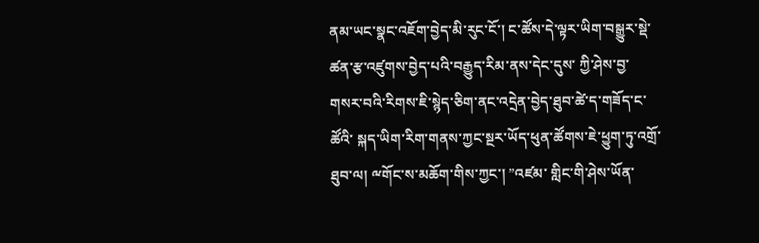ནམ་ཡང་སྣང་འཇོག་བྱེད་མི་རུང་ངོ་། ང་ཚོས་དེ་ལྟར་ཡིག་བསྒྱུར་སྡེ་ཚན་རྩ་འཛུགས་བྱེད་པའི་བརྒྱུད་རིམ་ནས་དེང་དུས་ ཀྱི་ཤེས་བྱ་གསར་བའི་རིགས་ཇི་སྙེད་ཅིག་ནང་འདྲེན་བྱེད་ཐུབ་ཚེ་ད་གཟོད་ང་ཚོའི་ སྐད་ཡིག་རིག་གནས་ཀྱང་སྔར་ཡོད་ཕུན་ཚོགས་ཇེ་ཕྱུག་ཏུ་འགྲོ་ཐུབ་ལ། ྋགོང་ས་མཆོག་གིས་ཀྱང་། ”འཛམ་ གླིང་གི་ཤེས་ཡོན་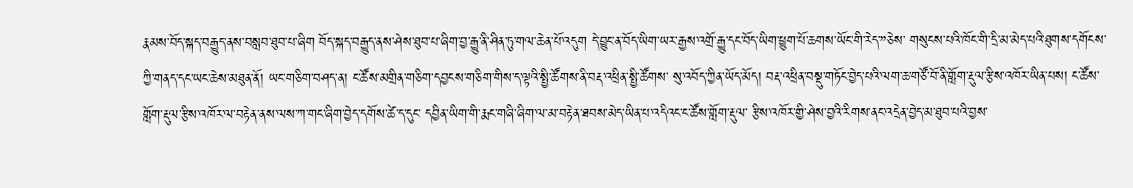རྣམས་བོད་སྐད་བརྒྱུད་ནས་བསླབ་ཐུབ་པ་ཞིག བོད་སྐད་བརྒྱུད་ནས་ཤེས་ཐུབ་པ་ཞིག་བྱ་རྒྱུ་ནི་ཤིན་ཏུ་གལ་ཆེན་པོ་འདུག དེ་བྱུང་ན་བོད་ཡིག་ཡར་རྒྱས་འགྲོ་རྒྱུ་དང་བོད་ཡིག་ཕྱུག་པོ་ཆགས་ཡོང་གི་རེད་”ཅེས་ གསུངས་པའི་ཁོང་གི་དྲི་མ་མེད་པའི་ཐུགས་དགོངས་ཀྱི་གནད་དང་ཡང་ཆེས་མཐུན་ནོ། ཡང་གཅིག་བཤད་ན། ང་ཚོས་མགྲིན་གཅིག་དབྱངས་གཅིག་གིས་ད་ལྟའི་སྤྱི་ཚོགས་ནི་བརྡ་འཕྲིན་སྤྱི་ཚོགས་ སུ་འབོད་ཀྱིན་ཡོད་མོད། བརྡ་འཕྲིན་བསྡུ་གཏོང་བྱེད་པའི་ལག་ཆ་གཙོ་བོ་ནི་གློག་རྡུལ་རྩིས་འཁོར་ཡིན་པས། ང་ཚོས་གློག་རྡུལ་རྩིས་འཁོར་ལ་བརྟེན་ནས་ལས་ཀ་གང་ཞིག་བྱེད་དགོས་ཚེ་ད་དུང་ དབྱིན་ཡིག་གི་རྨང་གཞི་ཞིག་ལ་མ་བརྟེན་ཐབས་མེད་ཡིན་པ་འདིའང་ང་ཚོས་གློག་རྡུལ་ རྩིས་འཁོར་གྱི་ཤེས་བྱའི་རིགས་ནང་འདྲེན་བྱེད་མ་ཐུབ་པའི་བྱས་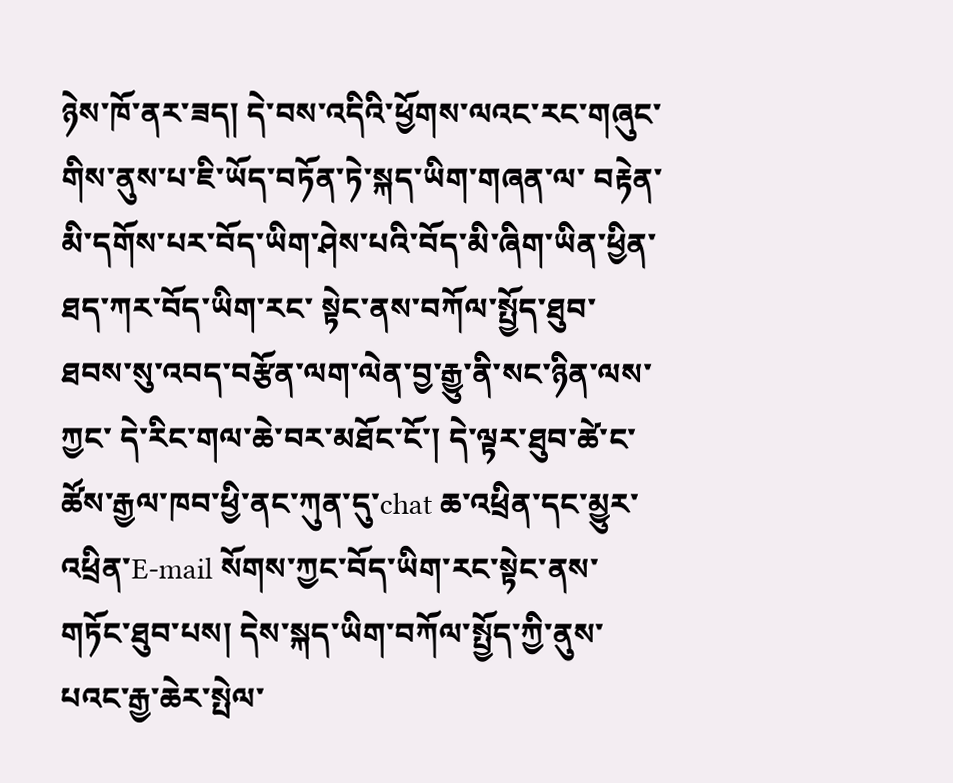ཉེས་ཁོ་ནར་ཟད། དེ་བས་འདིའི་ཕྱོགས་ལའང་རང་གཞུང་གིས་ནུས་པ་ཇི་ཡོད་བཏོན་ཏེ་སྐད་ཡིག་གཞན་ལ་ བརྟེན་མི་དགོས་པར་བོད་ཡིག་ཤེས་པའི་བོད་མི་ཞིག་ཡིན་ཕྱིན་ཐད་ཀར་བོད་ཡིག་རང་ སྟེང་ནས་བཀོལ་སྤྱོད་ཐུབ་ཐབས་སུ་འབད་བརྩོན་ལག་ལེན་བྱ་རྒྱུ་ནི་སང་ཉིན་ལས་ཀྱང་ དེ་རིང་གལ་ཆེ་བར་མཐོང་ངོ་། དེ་ལྟར་ཐུབ་ཚེ་ང་ཚོས་རྒྱལ་ཁབ་ཕྱི་ནང་ཀུན་དུ་chat ཆ་འཕྲིན་དང་མྱུར་འཕྲིན་E-mail སོགས་ཀྱང་བོད་ཡིག་རང་སྟེང་ནས་གཏོང་ཐུབ་པས། དེས་སྐད་ཡིག་བཀོལ་སྤྱོད་ཀྱི་ནུས་པའང་རྒྱ་ཆེར་སྤེལ་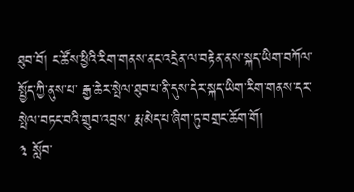ཐུབ་བོ། ང་ཚོས་ཕྱིའི་རིག་གནས་ནང་འདྲེན་ལ་བརྟེན་ནས་སྐད་ཡིག་བཀོལ་སྤྱོད་ཀྱི་ནུས་པ་ རྒྱ་ཆེར་སྤེལ་ཐུབ་པ་ནི་དུས་དེར་སྐད་ཡིག་རིག་གནས་དར་སྤེལ་བཏང་བའི་གྲུབ་འབྲས་ རྨ་མེད་པ་ཞིག་ཏུ་བགྲང་ཆོག་གོ།
༣ སློབ་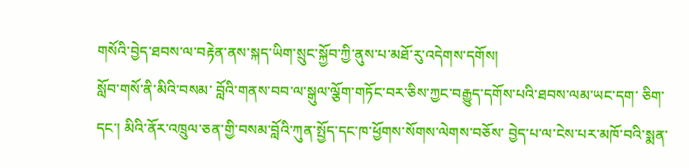གསོའི་བྱེད་ཐབས་ལ་བརྟེན་ནས་སྐད་ཡིག་སྲུང་སྐྱོབ་ཀྱི་ནུས་པ་མཐོ་རུ་འདེགས་དགོས།
སློབ་གསོ་ནི་མིའི་བསམ་ བློའི་གནས་བབ་ལ་སྒུལ་ལྕོག་གཏོང་བར་ཅིས་ཀྱང་བརྒྱུད་དགོས་པའི་ཐབས་ལམ་ཡང་དག་ ཅིག་དང་། མིའི་ནོར་འཁྲུལ་ཅན་གྱི་བསམ་བློའི་ཀུན་སྤྱོད་དང་ཁ་ཕྱོགས་སོགས་ལེགས་བཅོས་ བྱེད་པ་ལ་ངེས་པར་མཁོ་བའི་སྨན་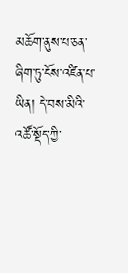མཆོག་ནུས་པ་ཅན་ཞིག་ཏུ་ངོས་འཛིན་པ་ཡིན། དེ་བས་མིའི་འཚོ་སྡོད་ཀྱི་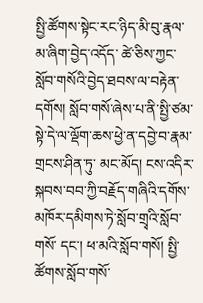སྤྱི་ཚོགས་སྟེང་རང་ཉིད་མི་བུ་རྣལ་མ་ཞིག་བྱེད་འདོད་ ཚེ་ཅིས་ཀྱང་སློབ་གསོའི་བྱེད་ཐབས་ལ་བརྟེན་དགོས། སློབ་གསོ་ཞེས་པ་ནི་སྤྱི་ཙམ་སྟེ་དེ་ལ་ལྡོག་ཆས་ཕྱེ་ན་དབྱེ་བ་རྣམ་གྲངས་ཤིན་ཏུ་ མང་མོད། ངས་འདིར་སྐབས་བབ་ཀྱི་བརྗོད་གཞིའི་དགོས་མཁོར་དམིགས་ཏེ་སློབ་གྲྭའི་སློབ་གསོ་ དང་། ཕ་མའི་སློབ་གསོ། སྤྱི་ཚོགས་སློབ་གསོ་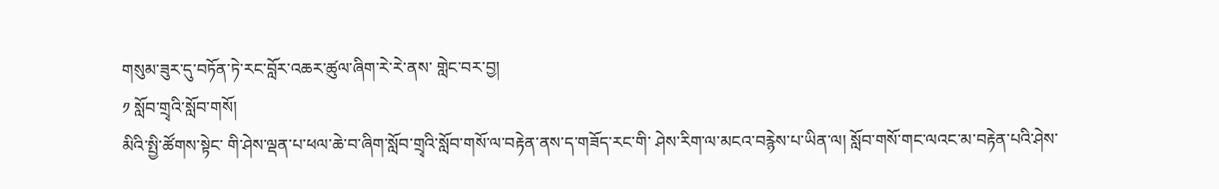གསུམ་ཟུར་དུ་བཏོན་ཏེ་རང་བློར་འཆར་ཚུལ་ཞིག་རེ་རེ་ནས་ གླེང་བར་བྱ།
༡ སློབ་གྲྭའི་སློབ་གསོ།
མིའི་སྤྱི་ཚོགས་སྟེང་ གི་ཤེས་ལྡན་པ་ཕལ་ཆེ་བ་ཞིག་སློབ་གྲྭའི་སློབ་གསོ་ལ་བརྟེན་ནས་ད་གཟོད་རང་གི་ ཤེས་རིག་ལ་མངའ་བརྙེས་པ་ཡིན་ལ། སློབ་གསོ་གང་ལའང་མ་བརྟེན་པའི་ཤེས་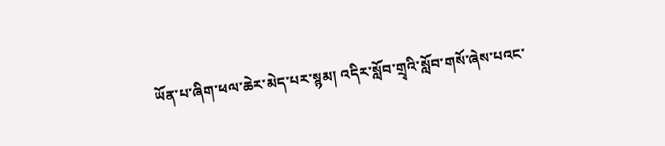ཡོན་པ་ཞིག་ཕལ་ཆེར་མེད་པར་སྙམ། འདིར་སློབ་གྲྭའི་སློབ་གསོ་ཞེས་པའང་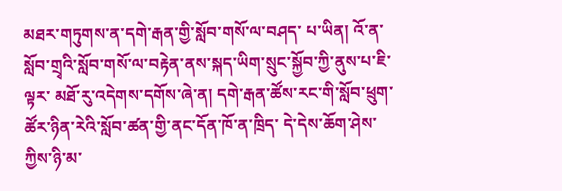མཐར་གཏུགས་ན་དགེ་རྒན་གྱི་སློབ་གསོ་ལ་བཤད་ པ་ཡིན། འོ་ན་སློབ་གྲྭའི་སློབ་གསོ་ལ་བརྟེན་ནས་སྐད་ཡིག་སྲུང་སྐྱོབ་ཀྱི་ནུས་པ་ཇི་ལྟར་ མཐོ་རུ་འདེགས་དགོས་ཞེ་ན། དགེ་རྒན་ཚོས་རང་གི་སློབ་ཕྲུག་ཚོར་ཉིན་རེའི་སློབ་ཚན་གྱི་ནང་དོན་ཁོ་ན་ཁྲིད་ དེ་དེས་ཆོག་ཤེས་ཀྱིས་ཉི་མ་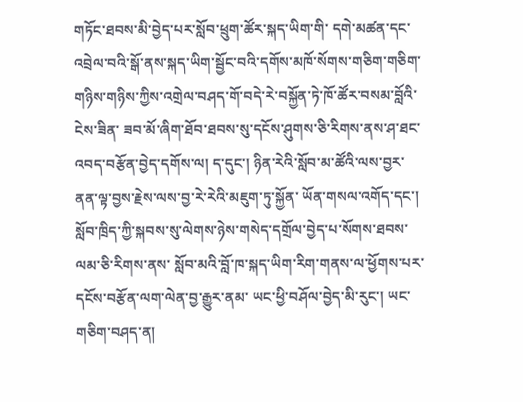གཏོང་ཐབས་མི་བྱེད་པར་སློབ་ཕྲུག་ཚོར་སྐད་ཡིག་གི་ དགེ་མཚན་དང་འབྲེལ་བའི་སྒོ་ནས་སྐད་ཡིག་སྦྱོང་བའི་དགོས་མཁོ་སོགས་གཅིག་གཅིག་ གཉིས་གཉིས་ཀྱིས་འགྲེལ་བཤད་གོ་བདེ་རེ་བསྐྱོན་ཏེ་ཁོ་ཚོར་བསམ་བློའི་ངེས་ཟིན་ ཟབ་མོ་ཞིག་ཐོབ་ཐབས་སུ་དངོས་ཤུགས་ཅི་རིགས་ནས་ཤ་ཐང་འབད་བརྩོན་བྱེད་དགོས་ལ། ད་དུང་། ཉིན་རེའི་སློབ་མ་ཚོའི་ལས་བྱར་ནན་ལྟ་བྱས་རྗེས་ལས་བྱ་རེ་རེའི་མཇུག་ཏུ་སྐྱོན་ ཡོན་གསལ་འགོད་དང་། སློབ་ཁྲིད་ཀྱི་སྐབས་སུ་ལེགས་ཉེས་གསེད་དགྲོལ་བྱེད་པ་སོགས་ཐབས་ལམ་ཅི་རིགས་ནས་ སློབ་མའི་བློ་ཁ་སྐད་ཡིག་རིག་གནས་ལ་ཕྱོགས་པར་དངོས་བརྩོན་ལག་ལེན་བྱ་རྒྱུར་ནམ་ ཡང་ཕྱི་བཤོལ་བྱེད་མི་རུང་། ཡང་གཅིག་བཤད་ན།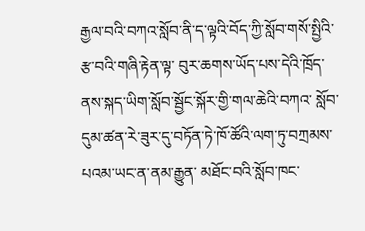རྒྱལ་བའི་བཀའ་སློབ་ནི་ད་ལྟའི་བོད་ཀྱི་སློབ་གསོ་སྤྱིའི་རྩ་བའི་གཞི་རྟེན་ལྟ་ བུར་ཆགས་ཡོད་པས་དེའི་ཁྲོད་ནས་སྐད་ཡིག་སློབ་སྦྱོང་སྐོར་གྱི་གལ་ཆེའི་བཀའ་ སློབ་དུམ་ཚན་རེ་ཟུར་དུ་བཏོན་ཏེ་ཁོ་ཚོའི་ལག་ཏུ་བཀྲམས་པའམ་ཡང་ན་ནམ་རྒྱུན་ མཐོང་བའི་སློབ་ཁང་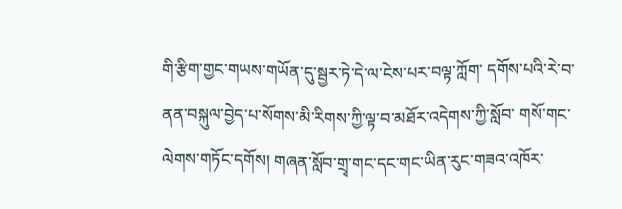གི་རྩིག་གྱང་གཡས་གཡོན་དུ་སྦྱར་ཏེ་དེ་ལ་ངེས་པར་བལྟ་ཀློག་ དགོས་པའི་རེ་བ་ནན་བསྐུལ་བྱེད་པ་སོགས་མི་རིགས་ཀྱི་ལྟ་བ་མཐོར་འདེགས་ཀྱི་སློབ་ གསོ་གང་ལེགས་གཏོང་དགོས། གཞན་སློབ་གྲྭ་གང་དང་གང་ཡིན་རུང་གཟའ་འཁོར་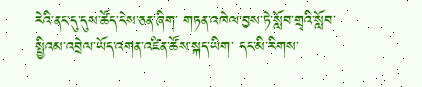རེའི་ནང་དུ་དུས་ཚོད་ངེས་ཅན་ཞིག་ གཏན་འཁེལ་བྱས་ཏེ་སློབ་གྲྭའི་སློབ་སྤྱིའམ་འབྲེལ་ཡོད་འགན་འཛིན་ཚོས་སྐད་ཡིག་ དང་མི་རིགས་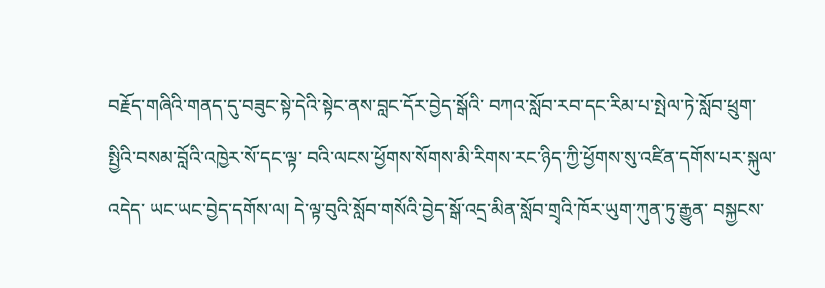བརྗོད་གཞིའི་གནད་དུ་བཟུང་སྟེ་དེའི་སྟེང་ནས་བླང་དོར་བྱེད་སྒོའི་ བཀའ་སློབ་རབ་དང་རིམ་པ་སྤེལ་ཏེ་སློབ་ཕྲུག་སྤྱིའི་བསམ་བློའི་འཁྱེར་སོ་དང་ལྟ་ བའི་ལངས་ཕྱོགས་སོགས་མི་རིགས་རང་ཉིད་ཀྱི་ཕྱོགས་སུ་འཛིན་དགོས་པར་སྐུལ་འདེད་ ཡང་ཡང་བྱེད་དགོས་ལ། དེ་ལྟ་བུའི་སློབ་གསོའི་བྱེད་སྒོ་འདྲ་མིན་སློབ་གྲྭའི་ཁོར་ཡུག་ཀུན་ཏུ་རྒྱུན་ བསྐྱངས་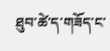ཐུབ་ཚེ་ད་གཟོད་ང་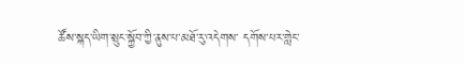ཚོས་སྐད་ཡིག་སྲུང་སྐྱོབ་ཀྱི་ནུས་པ་མཐོ་རུ་འདེགས་ དགོས་པར་གླེང་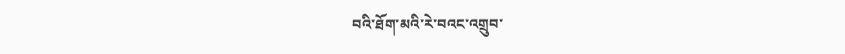བའི་ཐོག་མའི་རེ་བའང་འགྲུབ་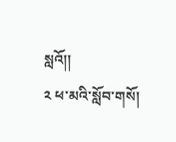སླའོ།།
༢ ཕ་མའི་སློབ་གསོ།